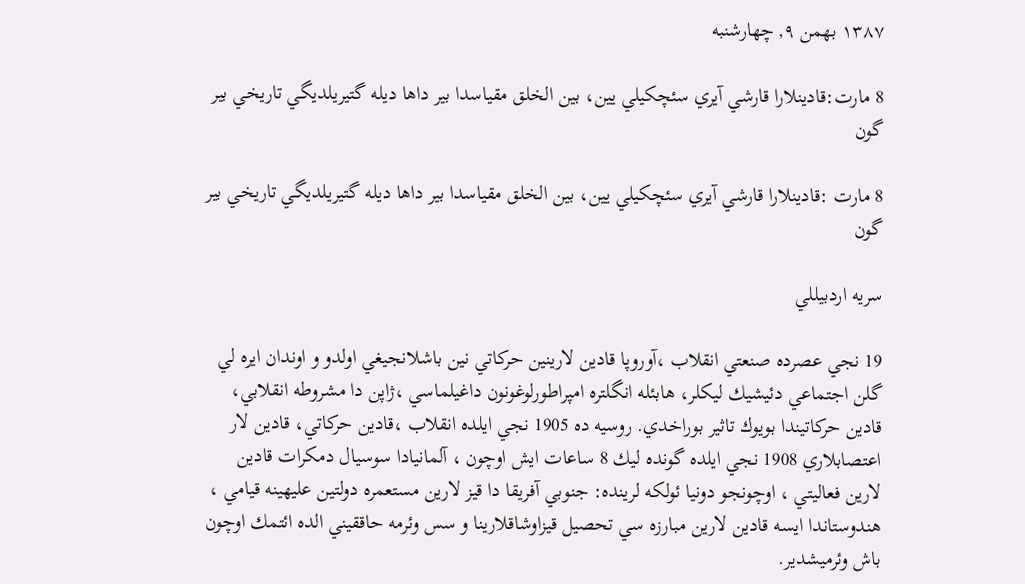۱۳۸۷ بهمن ۹, چهارشنبه

8 مارت:قادينلارا قارشي آيري سئچكيلي يين، بين الخلق مقياسدا بير داها ديله گتيريلديگي تاريخي بير گون

8 مارت :قادينلارا قارشي آيري سئچكيلي يين، بين الخلق مقياسدا بير داها ديله گتيريلديگي تاريخي بير گون

سريه اردبيللي

19 نجي عصرده صنعتي انقلاب ،آوروپا قادين لارينين حركاتي نين باشلانجيغي اولدو و اوندان ايره لي گلن اجتماعي دئيشيك ليكلر، هابئله انگلتره امپراطورلوغونون داغيلماسي ،ژاپن دا مشروطه انقلابي، قادين حركاتيندا بويوك تاثير بوراخدي. روسيه ده 1905 نجي ايلده انقلاب ،قادين حركاتي، قادين لار اعتصابلاري 1908 نجي ايلده گونده ليك 8 ساعات ايش اوچون ، آلمانيادا سوسيال دمكرات قادين لارين فعاليتي ، اوچونجو دونيا ئولكه لرينده: جنوبي آفريقا دا قيز لارين مستعمره دولتين عليهينه قيامي ، هندوستاندا ايسه قادين لارين مبارزه سي تحصيل قيزاوشاقلارينا و سس وئرمه حاققيني الده ائتمك اوچون باش وئرميشدير.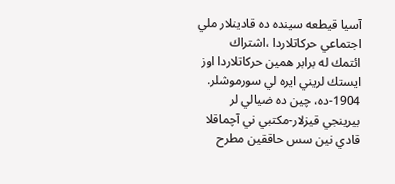آسيا قيطعه سينده ده قادينلار ملي اجتماعي حركاتلاردا ،اشتراك ائتمك له برابر همين حركاتلاردا اوز ايستك لريني ايره لي سورموشلر. 1904-ده، چين ده ضيالي لر بيرينجي قيزلار-مكتبي ني آچماقلا قادي نين سس حاققين مطرح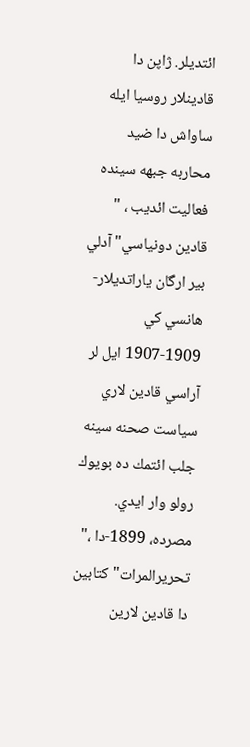ائتديلر. ژاپن دا قادينلار روسيا ايله ساواش دا ضيد محاربه جبهه سينده فعاليت ائديب ، " قادين دونياسي" آدلي بير ارگان ياراتديلار-هانسي كي 1909-1907 ايل لر آراسي قادين لاري سياست صحنه سينه جلب ائتمك ده بويوك رولو وار ايدي. مصرده، 1899-دا ،" تحريرالمرات" كتابين دا قادين لارين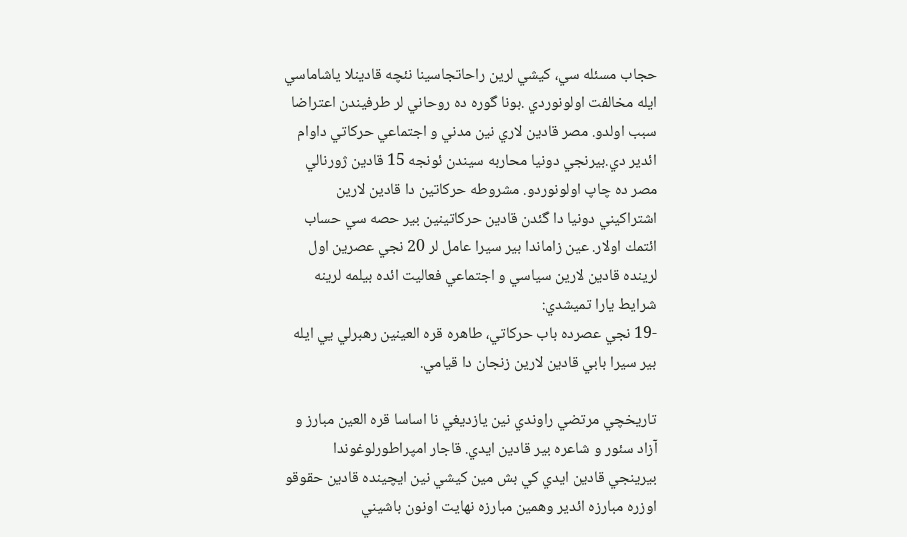حجاب مسئله سي، كيشي لرين راحاتجاسينا نئچه قادينلا ياشاماسي ايله مخالفت اولونوردي .بونا گوره ده روحاني لر طرفيندن اعتراضا سبب اولدو. مصر قادين لاري نين مدني و اجتماعي حركاتي داوام ائدير دي.بيرنجي دونيا محاربه سيندن ئونجه 15 قادين ژورنالي مصر ده چاپ اولونوردو. مشروطه حركاتين دا قادين لارين اشتراكيني دونيا دا گئدن قادين حركاتينين بير حصه سي حساب ائتمك اولار. عين زاماندا بير سيرا عامل لر 20 نجي عصرين اول لرينده قادين لارين سياسي و اجتماعي فعاليت ائده بيلمه لرينه شرايط يارا تميشدي:
-19 نجي عصرده باب حركاتي، طاهره قره العينين رهبرلي يي ايله بير سيرا بابي قادين لارين زنجان دا قيامي.

تاريخچي مرتضي راوندي نين يازديغي نا اساسا قره العين مبارز و آزاد سئور و شاعره بير قادين ايدي. قاجار امپراطورلوغوندا بيرينجي قادين ايدي كي بش مين كيشي نين ايچينده قادين حقوقو اوزره مبارزه ائدير وهمين مبارزه نهايت اونون باشيني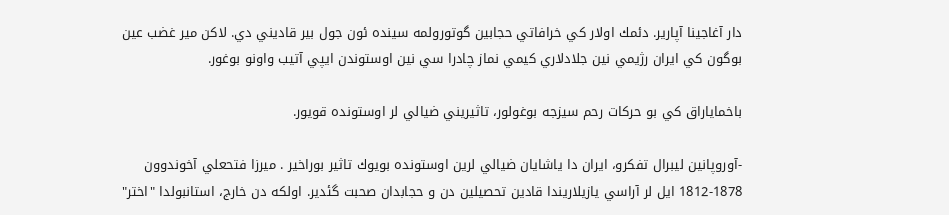دار آغاجينا آپارير. دئمك اولار كي خرافاتي حجابين گوتورولمه سينده ئون جول بير قاديني دي. لاكن مير غضب عين بوگون كي ايران رژيمي نين جلادلاري كيمي نماز چادرا سي نين اوستوندن ايپي آتيب واونو بوغور.

باخماياراق كي بو حركات رحم سيزجه بوغولور، تاثيريني ضيالي لر اوستونده قويور.

-آوروپانين ليبرال تفكرو، ايران دا ياشايان ضيالي لرين اوستونده بويوك تاثير بوراخير . ميرزا فتحعلي آخوندوون 1878-1812 ايل لر آراسي يازيلاريندا قادين تحصيلين دن و حجابدان صحبت گئدير. اولكه دن خارج، استانبولدا "اختر"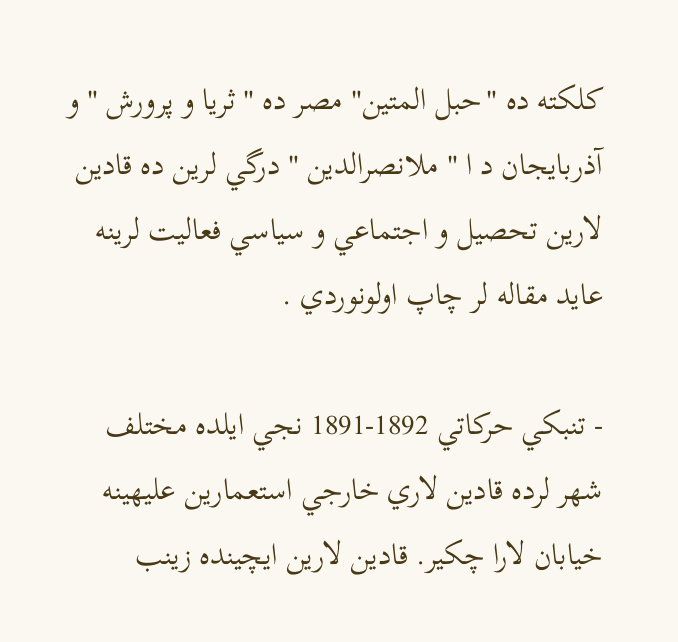كلكته ده "حبل المتين" مصر ده " ثريا و پرورش " و آذربايجان د ا " ملانصرالدين " درگي لرين ده قادين لارين تحصيل و اجتماعي و سياسي فعاليت لرينه عايد مقاله لر چاپ اولونوردي .

- تنبكي حركاتي 1892-1891 نجي ايلده مختلف شهر لرده قادين لاري خارجي استعمارين عليهينه خيابان لارا چكير. قادين لارين ايچينده زينب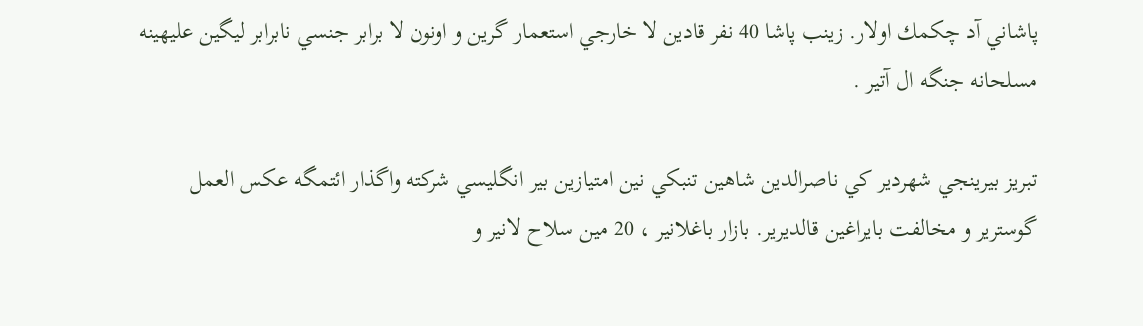پاشاني آد چكمك اولار. زينب پاشا 40 نفر قادين لا خارجي استعمار گرين و اونون لا برابر جنسي نابرابر ليگين عليهينه مسلحانه جنگه ال آتير .

تبريز بيرينجي شهردير كي ناصرالدين شاهين تنبكي نين امتيازين بير انگليسي شركته واگذار ائتمگه عكس العمل گوسترير و مخالفت بايراغين قالديرير. بازار باغلانير ، 20 مين سلاح لانير و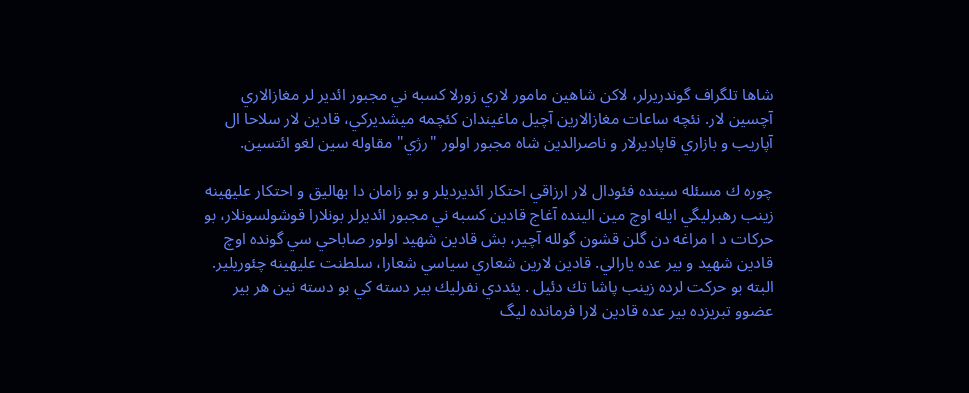شاها تلگراف گوندريرلر، لاكن شاهين مامور لاري زورلا كسبه ني مجبور ائدير لر مغازالاري آچسين لار. نئچه ساعات مغازالارين آچيل ماغيندان كئچمه ميشديركي، قادين لار سلاحا ال آپاريب و بازاري قاپاديرلار و ناصرالدين شاه مجبور اولور "رژي" مقاوله سين لغو ائتسين.

چوره ك مسئله سينده فئودال لار ارزاقي احتكار ائديرديلر و بو زامان دا بهاليق و احتكار عليهينه زينب رهبرليگي ايله اوچ مين الينده آغاج قادين كسبه ني مجبور ائديرلر بونلارا قوشولسونلار، بو حركات د ا مراغه دن گلن قشون گولله آچير، بش قادين شهيد اولور صاباحي سي گونده اوچ قادين شهيد و بير عده يارالي. قادين لارين شعاري سياسي شعارا، سلطنت عليهينه چئوريلير. البته بو حركت لرده زينب پاشا تك دئيل . يئددي نفرليك بير دسته كي بو دسته نين هر بير عضوو تبريزده بير عده قادين لارا فرمانده ليگ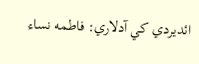ائديردي كي آدلاري: فاطمه نساء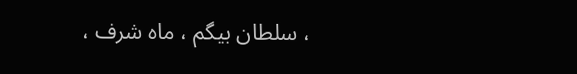، سلطان بيگم ، ماه شرف ،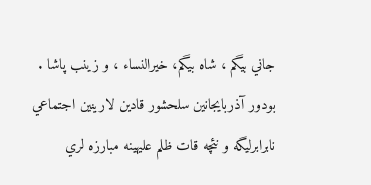جاني بيگم ، شاه بيگم، خيرالنساء ، و زينب پاشا . بودور آذربايجانين سلحشور قادين لارينين اجتماعي نابرابرليگه و نئچه قات ظلم عليهينه مبارزه لري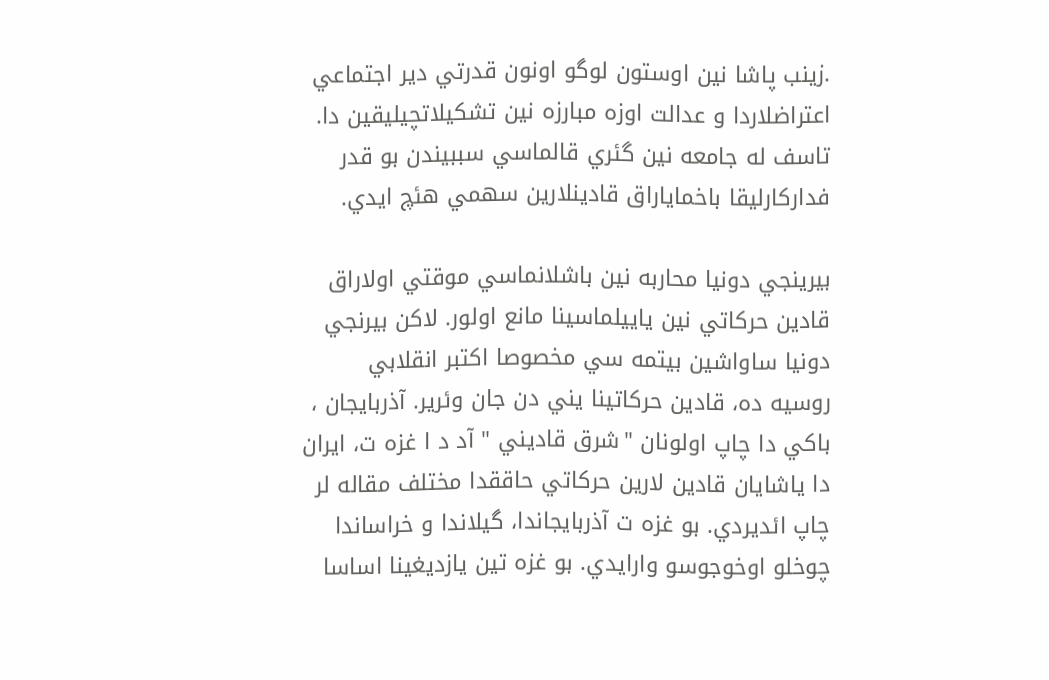.زينب پاشا نين اوستون لوگو اونون قدرتي دير اجتماعي اعتراضلاردا و عدالت اوزه مبارزه نين تشكيلاتچيليقين دا. تاسف له جامعه نين گئري قالماسي سببيندن بو قدر فداركارليقا باخماياراق قادينلارين سهمي هئچ ايدي.

بيرينجي دونيا محاربه نين باشلانماسي موقتي اولاراق قادين حركاتي نين ياييلماسينا مانع اولور. لاكن بيرنجي دونيا ساواشين بيتمه سي مخصوصا اكتبر انقلابي روسيه ده، قادين حركاتينا يني دن جان وئرير. آذربايجان ، باكي دا چاپ اولونان "شرق قاديني " آد د ا غزه ت، ايران دا ياشايان قادين لارين حركاتي حاققدا مختلف مقاله لر چاپ ائديردي. بو غزه ت آذربايجاندا، گيلاندا و خراساندا چوخلو اوخوجوسو وارايدي. بو غزه تين يازديغينا اساسا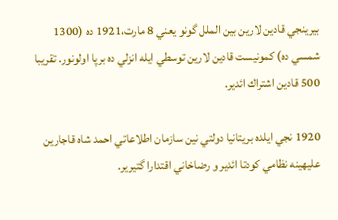بيرينجي قادين لارين بين الملل گونو يعني 8 مارت،1921 ده (1300 شمسي ده) كمونيست قادين لارين توسطي ايله انزلي ده برپا اولونور. تقريبا 500 قادين اشتراك ائدير.

1920 نجي ايلده بريتانيا دولتي نين سازمان اطلاعاتي احمد شاه قاجارين عليهينه نظامي كودتا ائدير و رضاخاني اقتدارا گتيرير.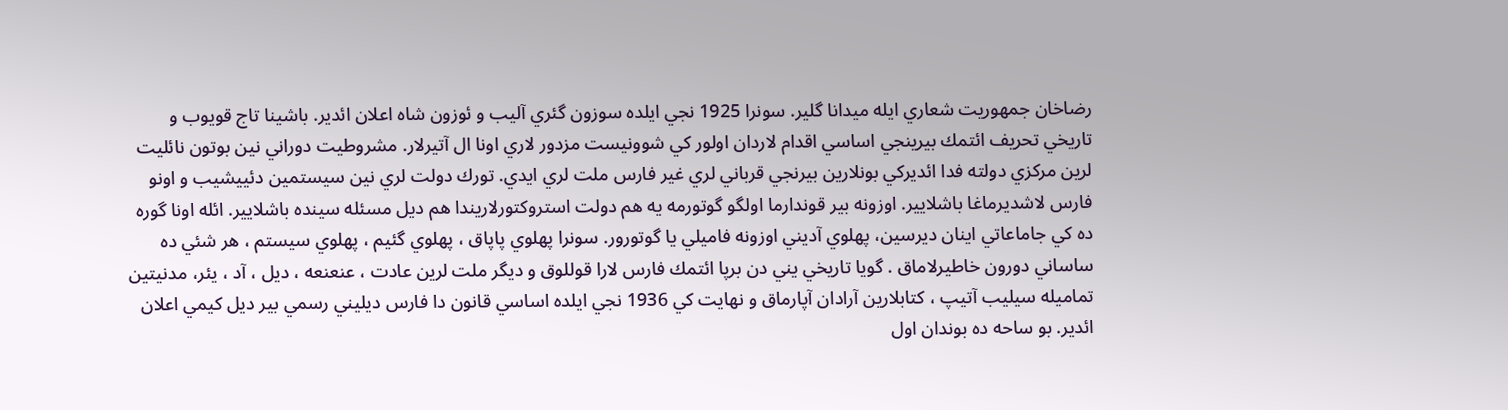رضاخان جمهوريت شعاري ايله ميدانا گلير. سونرا 1925 نجي ايلده سوزون گئري آليب و ئوزون شاه اعلان ائدير. باشينا تاج قويوب و تاريخي تحريف ائتمك بيرينجي اساسي اقدام لاردان اولور كي شوونيست مزدور لاري اونا ال آتيرلار. مشروطيت دوراني نين بوتون نائليت لرين مركزي دولته فدا ائديركي بونلارين بيرنجي قرباني لري غير فارس ملت لري ايدي. تورك دولت لري نين سيستمين دئييشيب و اونو فارس لاشديرماغا باشلايير. اوزونه بير قوندارما اولگو گوتورمه يه هم دولت استروكتورلاريندا هم ديل مسئله سينده باشلايير. ائله اونا گوره ده كي جاماعاتي اينان ديرسين، پهلوي آديني اوزونه فاميلي يا گوتورور. سونرا پهلوي پاپاق ، پهلوي گئيم ، پهلوي سيستم ، هر شئي ده ساساني دورون خاطيرلاماق . گويا تاريخي يني دن برپا ائتمك فارس لارا قوللوق و ديگر ملت لرين عادت ، عنعنعه ، ديل ، آد ، يئر، مدنيتين تماميله سيليب آتيپ ، كتابلارين آرادان آپارماق و نهايت كي 1936 نجي ايلده اساسي قانون دا فارس ديليني رسمي بير ديل كيمي اعلان ائدير. بو ساحه ده بوندان اول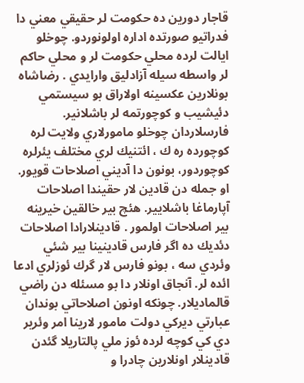قاجار دورين ده حكومت لر حقيقي معني دا فدراتيو صورتده اداره اولونوردو. چوخلو ايالت لرده محلي حكومت لر و محلي حاكم لر واسطه سيله آزادليق وارايدي . رضاشاه بونلارين عكسينه اولاراق بو سيستمي دئيشيب و كوچورتمه لر باشلانير. فارسلاردان چوخلو مامورلاري ولايت لره كوچورده ره ك ، ائتنيك لري مختلف يئرلره كوچوردور، بونون دا آديني اصلاحات قويور. او جمله دن قادين لار حقيندا اصلاحات آپارماغا باشلايير. هئچ بير خالقين خيرينه بير اصلاحات اولمور . قادينلارادا اصلاحات دئديك ده اگر فارس قادينينا بير شئي وئردي سه ، بونو فارس لار گرك ئوزلري ادعا ائده لر. آنجاق اونلار دا بو مسئله دن راضي قالماديلار. چونكه اونون اصلاحاتي بوندان عبارتي ديركي دولت مامور لارينا امر وئرير دي كي كوچه لرده ئوز ملي پالتاريلا گئدن قادينلار اونلارين چادرا و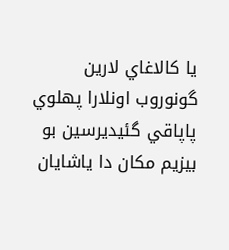يا كالاغاي لارين گونوروب اونلارا پهلوي پاپاقي گئيديرسين بو بيزيم مكان دا ياشايان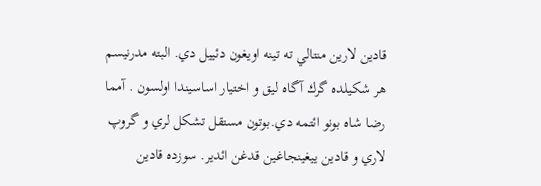قادين لارين منتالي ته تينه اويغون دئييل دي. البته مدرنيسم هر شكيلده گرك آگاه ليق و اختيار اساسيندا اولسون . آمما رضا شاه بونو ائتمه دي.بوتون مستقل تشكل لري و گروپ لاري و قادين ييغينجاغين قدغن ائدير. سوزده قادين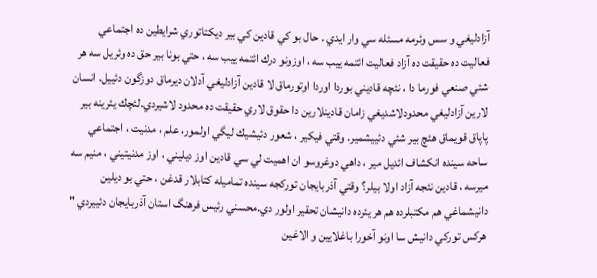آزادليغي و سس وئرمه مسئله سي وار ايدي . حال بو كي قادين كي بير ديكتاتوري شرايطين ده اجتماعي فعاليت ده حقيقت ده آزاد فعاليت ائتمه ييب سه ، اوزونو درك ائتمه ييب سه ، حتي بونا بير حق ده وئريل سه هر شئي صنعي فورما دا ، نئچه قاديني بوردا اوردا اوتورماق لا قادين آزادليغي آدلان ديرماق دوزگون دئييل. انسان لارين آزادليغي محدودلاشديغي زامان قادينلارين دا حقوق لاري حقيقت ده محدود لاشيردي.لئچك يئرينه بير پاپاق قويماق هئچ بير شئي دئييشمير. وقتي فيكير ، شعور دئيشيك ليگي اولمور، علم ، مدنيت ، اجتماعي ساحه سينده انكشاف ائديل مير ، داهي دوغروسو ان اهميت لي سي قادين اوز ديليني ، اوز مدنيتيني ، منيم سه ميرسه ، قادين نئجه آزاد اولا بيلر؟ وقتي آذربايجان توركجه سينده تماميله كتابلار قدغن ، حتي بو ديلين دانيشماغي هم مكتبلرده هم هر يئرده دانيشان تحقير اولور دي.محسني رئيس فرهنگ استان آذربايجان دئييردي " هركس توركي دانيش سا اونو آخورا باغلايين و الاغين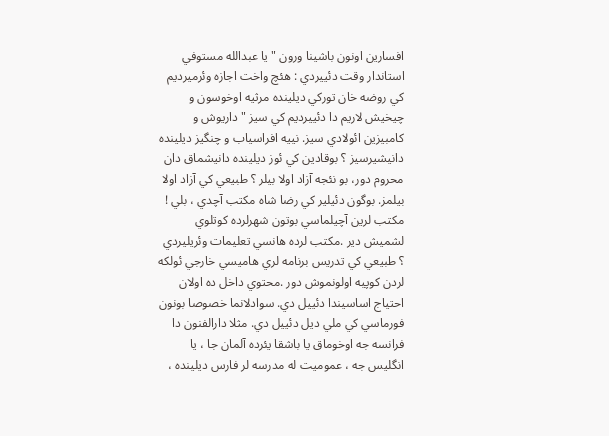افسارين اونون باشينا ورون " يا عبدالله مستوفي استاندار وقت دئييردي : هئچ واخت اجازه وئرميرديم كي روضه خان توركي ديلينده مرثيه اوخوسون و چيخيش لاريم دا دئييرديم كي سيز " داريوش و كامبيزين ائولادي سيز. نييه افراسياب و چنگيز ديلينده دانيشيرسيز ؟ بوقادين كي ئوز ديلينده دانيشماق دان محروم دور، بو نئجه آزاد اولا بيلر ؟ طبيعي كي آزاد اولا بيلمز. بوگون دئيلير كي رضا شاه مكتب آچدي ، بلي ! مكتب لرين آچيلماسي بوتون شهرلرده كوتلوي لشميش دير .مكتب لرده هانسي تعليمات وئريليردي ؟ طبيعي كي تدريس برنامه لري هاميسي خارجي ئولكه لردن كوپيه اولونموش دور .محتوي داخل ده اولان احتياج اساسيندا دئييل دي. سوادلانما خصوصا بونون فورماسي كي ملي ديل دئييل دي. مثلا دارالفنون دا فرانسه جه اوخوماق يا باشقا يئرده آلمان جا ، يا انگليس جه ، عموميت له مدرسه لر فارس ديلينده ،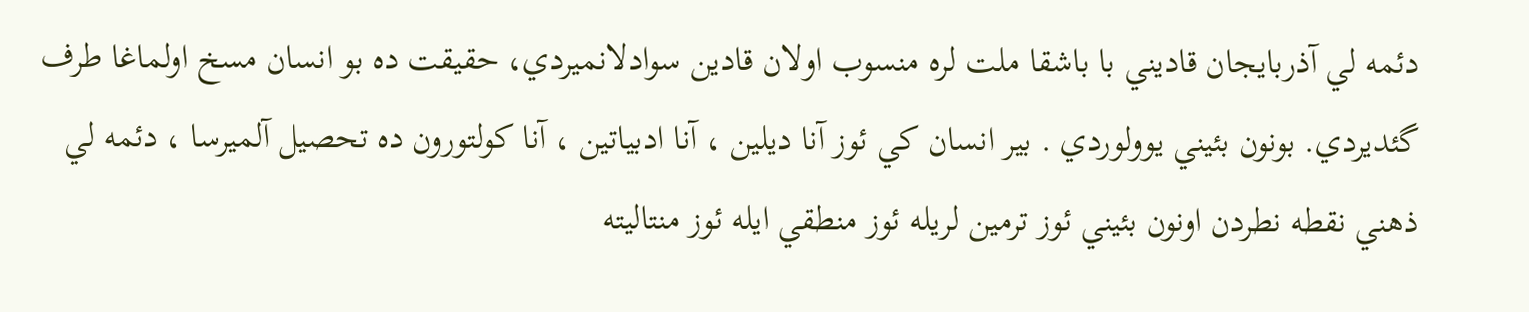دئمه لي آذربايجان قاديني با باشقا ملت لره منسوب اولان قادين سوادلانميردي، حقيقت ده بو انسان مسخ اولماغا طرف گئديردي. بونون بئيني يوولوردي . بير انسان كي ئوز آنا ديلين ، آنا ادبياتين ، آنا كولتورون ده تحصيل آلميرسا ، دئمه لي ذهني نقطه نطردن اونون بئيني ئوز ترمين لريله ئوز منطقي ايله ئوز منتاليته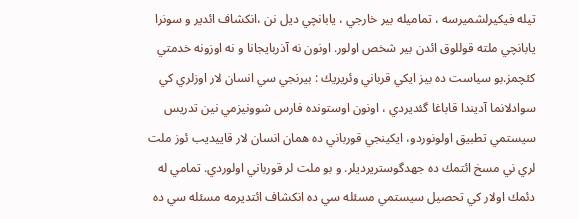تيله فيكيرلشميرسه ، تماميله بير خارجي ، يابانچي ديل نن ،انكشاف ائدير و سونرا يابانچي ملته قوللوق ائدن بير شخص اولور. اونون نه آذربايجانا و نه اوزونه خدمتي كئچمز.بو سياست ده بيز ايكي قرباني وئريريك : بيرنجي سي انسان لار اوزلري كي سوادلانما آديندا قاباغا گئديردي ، اونون اوستونده فارس شوونيزمي نين تدريس سيستمي تطبيق اولونوردو، ايكينجي قورباني ده همان انسان لار قاييديب ئوز ملت لري ني مسخ ائتمك ده جهدگوستريرديلر. و بو ملت لر قورباني اولوردي. تمامي له دئمك اولار كي تحصيل سيستمي مسئله سي ده انكشاف ائتديرمه مسئله سي ده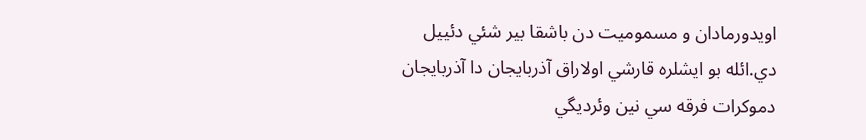اويدورمادان و مسموميت دن باشقا بير شئي دئييل دي.ائله بو ايشلره قارشي اولاراق آذربايجان دا آذربايجان دموكرات فرقه سي نين وئرديگي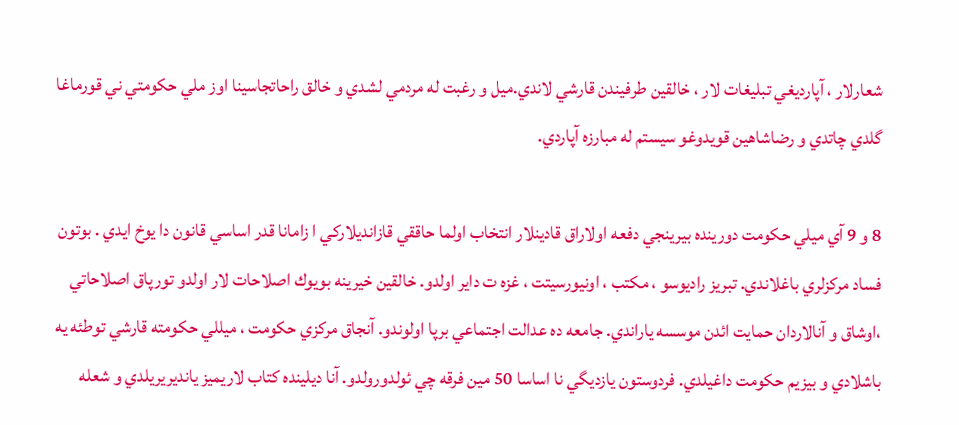شعارلار ، آپارديغي تبليغات لار ، خالقين طرفيندن قارشي لاندي.ميل و رغبت له مردمي لشدي و خالق راحاتجاسينا اوز ملي حكومتي ني قورماغا گلدي چاتدي و رضاشاهين قويدوغو سيستم له مبارزه آپاردي.

8 و 9 آي ميلي حكومت دورينده بيرينجي دفعه اولاراق قادينلار انتخاب اولما حاققي قازانديلاركي ا زامانا قدر اساسي قانون دا يوخ ايدي . بوتون فساد مركزلري باغلاندي. تبريز راديوسو ، مكتب ، اونيورسيتت ، غزه ت داير اولدو. خالقين خيرينه بويوك اصلاحات لار اولدو تورپاق اصلاحاتي ،اوشاق و آنالاردان حمايت ائدن موسسه ياراندي. جامعه ده عدالت اجتماعي برپا اولوندو. آنجاق مركزي حكومت ، ميللي حكومته قارشي توطئه يه باشلادي و بيزيم حكومت داغيلدي. فردوستون يازديگي نا اساسا 50 مين فرقه چي ئولدورولدو. آنا ديلينده كتاب لاريميز يانديريريلدي و شعله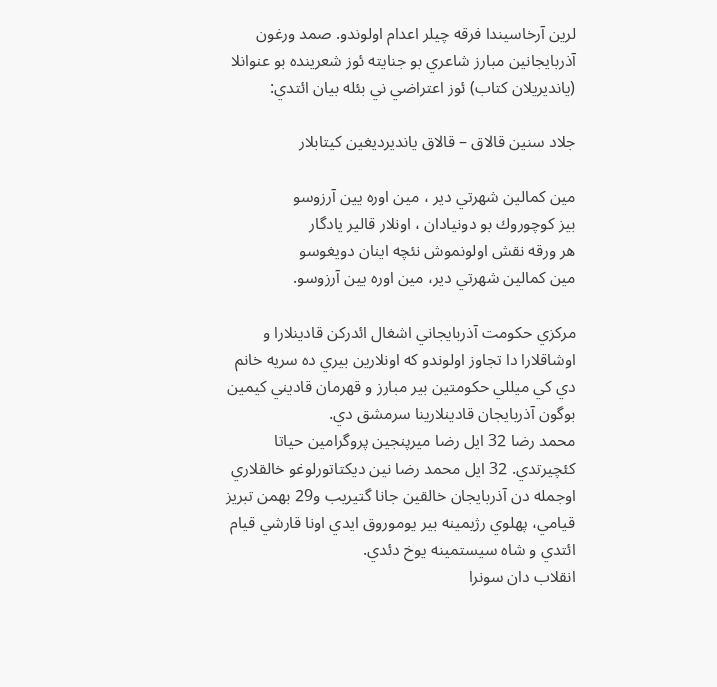لرين آرخاسيندا فرقه چيلر اعدام اولوندو. صمد ورغون آذربايجانين مبارز شاعري بو جنايته ئوز شعرينده بو عنوانلا (يانديريلان كتاب) ئوز اعتراضي ني بئله بيان ائتدي:

جلاد سنين قالاق – قالاق يانديرديغين كيتابلار

مين كمالين شهرتي دير ، مين اوره يين آرزوسو
بيز كوچوروك بو دونيادان ، اونلار قالير يادگار
هر ورقه نقش اولونموش نئچه اينان دويغوسو
مين كمالين شهرتي دير، مين اوره يين آرزوسو.

مركزي حكومت آذربايجاني اشغال ائدركن قادينلارا و اوشاقلارا دا تجاوز اولوندو كه اونلارين بيري ده سريه خانم دي كي ميللي حكومتين بير مبارز و قهرمان قاديني كيمين بوگون آذربايجان قادينلارينا سرمشق دي.
محمد رضا 32 ايل رضا ميرپنجين پروگرامين حياتا كئچيرتدي. 32 ايل محمد رضا نين ديكتاتورلوغو خالقلاري اوجمله دن آذربايجان خالقين جانا گتيريب و29 بهمن تبريز قيامي، پهلوي رژيمينه بير يوموروق ايدي اونا قارشي قيام ائتدي و شاه سيستمينه يوخ دئدي.
انقلاب دان سونرا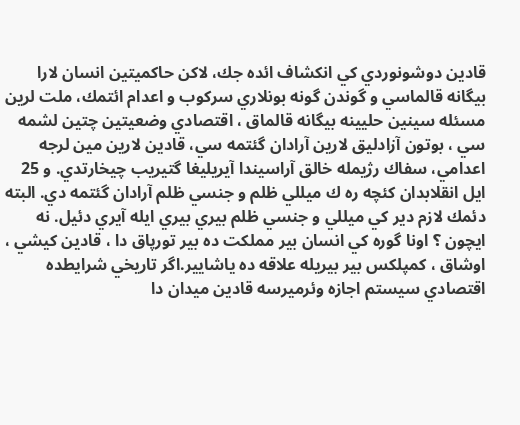قادين دوشونوردي كي انكشاف ائده جك، لاكن حاكميتين انسان لارا بيگانه قالماسي و گوندن گونه بونلاري سركوب و اعدام ائتمك، ملت لرين مسئله سينين حليينه بيگانه قالماق ، اقتصادي وضعيتين چتين لشمه سي ، بوتون آزادليق لارين آرادان گئتمه سي، قادين لارين مين لرجه اعدامي، سفاك رژيمله خالق آراسيندا آيريليغا گتيريب چيخارتدي. و 25 ايل انقلابدان كئچه ره ك ميللي ظلم و جنسي ظلم آرادان گئتمه دي. البته دئمك لازم دير كي ميللي و جنسي ظلم بيري بيري ايله آيري دئيل. نه ايچون ؟ اونا گوره كي انسان بير مملكت ده بير تورپاق دا ، قادين كيشي ، اوشاق ، كمپلكس بير بيريله علاقه ده ياشايير.اگر تاريخي شرايطده اقتصادي سيستم اجازه وئرميرسه قادين ميدان دا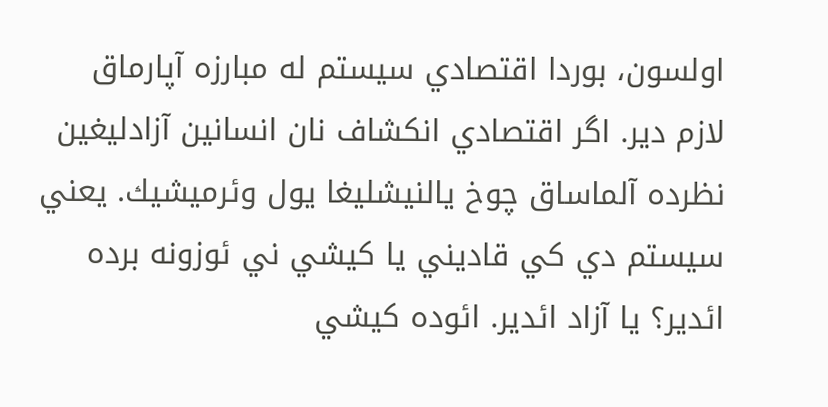اولسون، بوردا اقتصادي سيستم له مبارزه آپارماق لازم دير. اگر اقتصادي انكشاف نان انسانين آزادليغين نظرده آلماساق چوخ يالنيشليغا يول وئرميشيك. يعني سيستم دي كي قاديني يا كيشي ني ئوزونه برده ائدير؟ يا آزاد ائدير. ائوده كيشي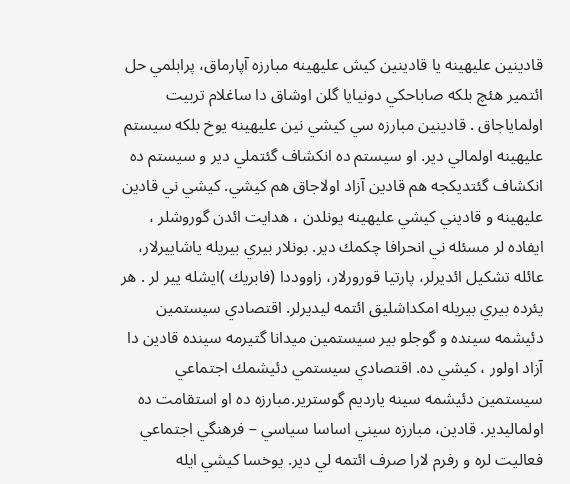قادينين عليهينه يا قادينين كيش عليهينه مبارزه آپارماق، پرابلمي حل ائتمير هئچ بلكه صاباحكي دونيايا گلن اوشاق دا ساغلام تربيت اولماياجاق . قادينين مبارزه سي كيشي نين عليهينه يوخ بلكه سيستم عليهينه اولمالي دير. او سيستم ده انكشاف گئتملي دير و سيستم ده انكشاف گئتديكجه هم قادين آزاد اولاجاق هم كيشي. كيشي ني قادين عليهينه و قاديني كيشي عليهينه يونلدن ، هدايت ائدن گوروشلر ، ايفاده لر مسئله ني انحرافا چكمك دير. بونلار بيري بيريله ياشاييرلار، عائله تشكيل ائديرلر، پارتيا قورورلار، زاووددا (فابريك )ايشله يير لر . هر يئرده بيري بيريله امكداشليق ائتمه ليديرلر. اقتصادي سيستمين دئيشمه سينده و گوجلو بير سيستمين ميدانا گتيرمه سينده قادين دا آزاد اولور ، كيشي ده. اقتصادي سيستمي دئيشمك اجتماعي سيستمين دئيشمه سينه يارديم گوسترير.مبارزه ده او استقامت ده اولماليدير. قادين، مبارزه سيني اساسا سياسي – فرهنگي اجتماعي فعاليت لره و رفرم لارا صرف ائتمه لي دير. يوخسا كيشي ايله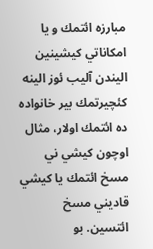مبارزه ائتمك و يا امكاناتي كيشينين اليندن آليب ئوز الينه كئچيرتمك بير خانواده ده ائتمك اولار، مثال اوچون كيشي ني مسخ ائتمك يا كيشي قاديني مسخ ائتسين. بو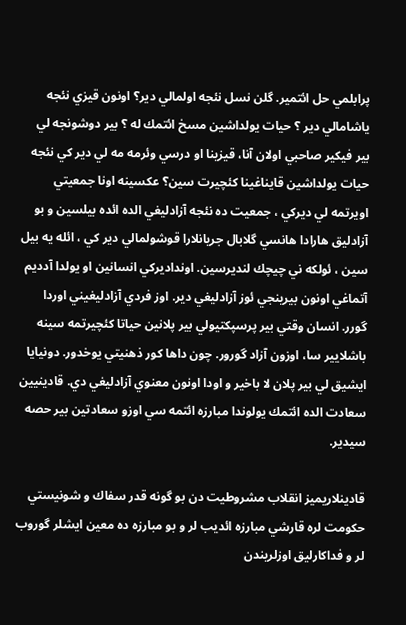پرابلمي حل ائتمير. گلن نسل نئجه اولمالي دير؟ اونون قيزي نئجه ياشامالي دير ؟ حيات يولداشين مسخ ائتمك له ؟ بير دوشونجه لي بير فيكير صاحبي اولان آنا، قيزينا او درسي وئرمه مه لي دير كي نئجه حيات يولداشين قايناغينا كئچيرت سين؟ عكسينه اونا جمعيتي اويرتمه لي ديركي ، جمعيت ده نئجه آزادليغي الده ائده بيلسين و بو آزادليق هارادا هانسي گلابال جريانلارا قوشولمالي دير كي ، ائله يه بيل سين ، ئولكه ني چيچك لنديرسين. اونداديركي انسانين او يولدا آدديم آتماغي اونون بيرينجي ئوز آزادليغي دير. اوز فردي آزادليغيني اوردا گورر. انسان وقتي بير پرسپكتيولي بير پلانين حياتا كئچيرتمه سينه باشلايير سا، اوزون آزاد گورور. چون داها كور ذهنيتي يوخدور. دونيايا ايشيق لي بير پلان لا باخير و اودا اونون معنوي آزادليغي دي. قادينيين سعادت الده ائتمك يولوندا مبارزه ائتمه سي اوزو سعادتين بير حصه سيدير.

قادينلاريميز انقلاب مشروطيت دن بو گونه قدر سفاك و شونيستي حكومت لره قارشي مبارزه ائديب لر و بو مبارزه ده معين ايشلر گوروب لر و فداكارليق اوزلريندن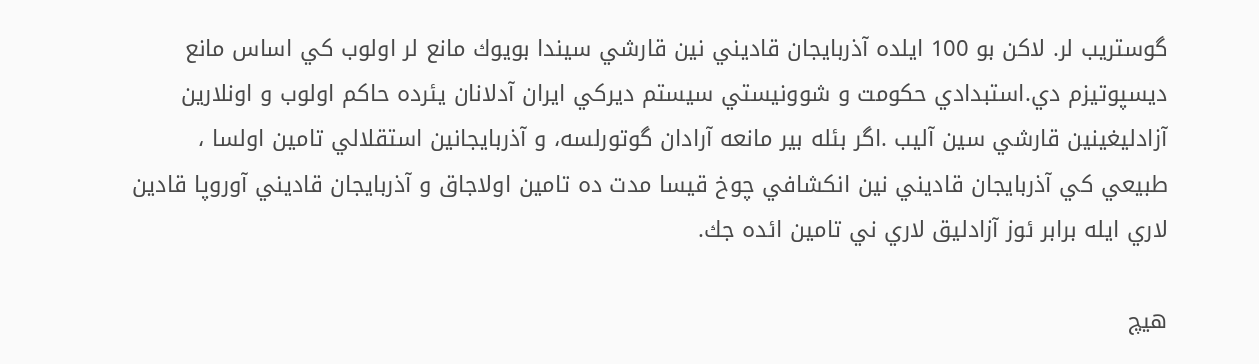گوستريب لر. لاكن بو 100 ايلده آذربايجان قاديني نين قارشي سيندا بويوك مانع لر اولوب كي اساس مانع ديسپوتيزم دي.استبدادي حكومت و شوونيستي سيستم ديركي ايران آدلانان يئرده حاكم اولوب و اونلارين آزادليغينين قارشي سين آليب .اگر بئله بير مانعه آرادان گوتورلسه، و آذربايجانين استقلالي تامين اولسا ، طبيعي كي آذربايجان قاديني نين انكشافي چوخ قيسا مدت ده تامين اولاجاق و آذربايجان قاديني آوروپا قادين لاري ايله برابر ئوز آزادليق لاري ني تامين ائده جك.

هیچ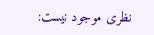نظری موجود نیست: